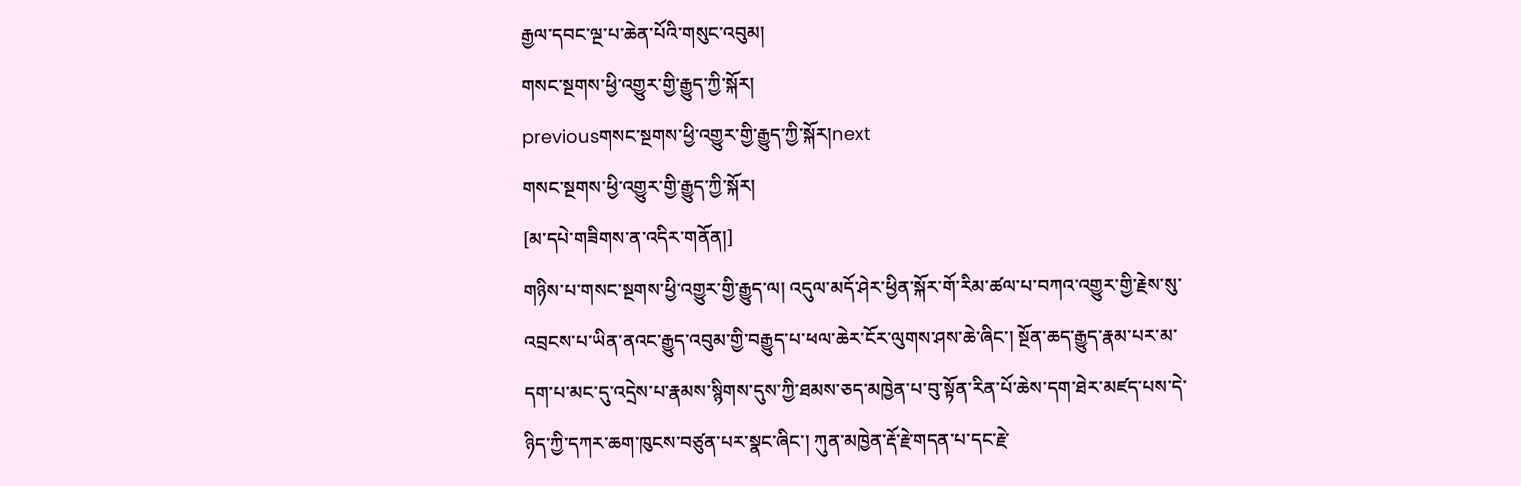རྒྱལ་དབང་ལྔ་པ་ཆེན་པོའི་གསུང་འབུམ།
གསང་སྔགས་ཕྱི་འགྱུར་གྱི་རྒྱུད་ཀྱི་སྐོར།
previousགསང་སྔགས་ཕྱི་འགྱུར་གྱི་རྒྱུད་ཀྱི་སྐོར།next
གསང་སྔགས་ཕྱི་འགྱུར་གྱི་རྒྱུད་ཀྱི་སྐོར།
[མ་དཔེ་གཟིགས་ན་འདིར་གནོན།]
གཉིས་པ་གསང་སྔགས་ཕྱི་འགྱུར་གྱི་རྒྱུད་ལ། འདུལ་མདོ་ཤེར་ཕྱིན་སྐོར་གོ་རིམ་ཚལ་པ་བཀའ་འགྱུར་གྱི་རྗེས་སུ་འབྲངས་པ་ཡིན་ནའང་རྒྱུད་འབུམ་གྱི་བརྒྱུད་པ་ཕལ་ཆེར་ངོར་ལུགས་ཤས་ཆེ་ཞིང་། སྔོན་ཆད་རྒྱུད་རྣམ་པར་མ་དག་པ་མང་དུ་འདྲེས་པ་རྣམས་སྙིགས་དུས་ཀྱི་ཐམས་ཅད་མཁྱེན་པ་བུ་སྟོན་རིན་པོ་ཆེས་དག་ཐེར་མཛད་པས་དེ་ཉིད་ཀྱི་དཀར་ཆག་ཁུངས་བཙུན་པར་སྣང་ཞིང་། ཀུན་མཁྱེན་རྡོ་རྗེ་གདན་པ་དང་རྗེ་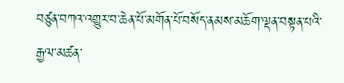བཙུན་བཀའ་འགྱུར་བ་ཆེན་པོ་མགོན་པོ་བསོད་ནམས་མཆོག་ལྡན་བསྟན་པའི་རྒྱལ་མཚན་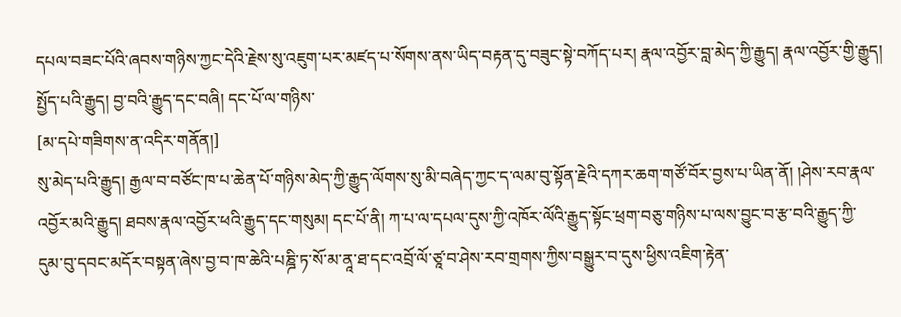དཔལ་བཟང་པོའི་ཞབས་གཉིས་ཀྱང་དེའི་རྗེས་སུ་འཇུག་པར་མཛད་པ་སོགས་ནས་ཡིད་བརྟན་དུ་བཟུང་སྟེ་བཀོད་པར། རྣལ་འབྱོར་བླ་མེད་ཀྱི་རྒྱུད། རྣལ་འབྱོར་གྱི་རྒྱུད། སྤྱོད་པའི་རྒྱུད། བྱ་བའི་རྒྱུད་དང་བཞི། དང་པོ་ལ་གཉིས་
[མ་དཔེ་གཟིགས་ན་འདིར་གནོན།]
སུ་མེད་པའི་རྒྱུད། རྒྱལ་བ་བཙོང་ཁ་པ་ཆེན་པོ་གཉིས་མེད་ཀྱི་རྒྱུད་ལོགས་སུ་མི་བཞེད་ཀྱང་ད་ལམ་བུ་སྟོན་རྗེའི་དཀར་ཆག་གཙོ་བོར་བྱས་པ་ཡིན་ནོ། །ཤེས་རབ་རྣལ་འབྱོར་མའི་རྒྱུད། ཐབས་རྣལ་འབྱོར་ཕའི་རྒྱུད་དང་གསུམ། དང་པོ་ནི། ཀ་པ་ལ་དཔལ་དུས་ཀྱི་འཁོར་ལོའི་རྒྱུད་སྟོང་ཕྲག་བཅུ་གཉིས་པ་ལས་བྱུང་བ་རྩ་བའི་རྒྱུད་ཀྱི་དུམ་བུ་དབང་མདོར་བསྟན་ཞེས་བྱ་བ་ཁ་ཆེའི་པཎྜི་ཏ་སོ་མ་ནཱ་ཐ་དང་འབྲོ་ལོ་ཙཱ་བ་ཤེས་རབ་གྲགས་ཀྱིས་བསྒྱུར་བ་དུས་ཕྱིས་འཇིག་རྟེན་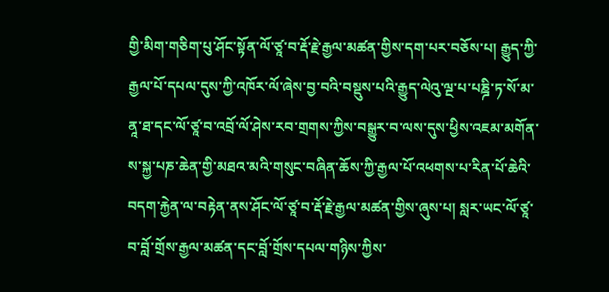གྱི་མིག་གཅིག་པུ་ཤོང་སྟོན་ལོ་ཙཱ་བ་རྡོ་རྗེ་རྒྱལ་མཚན་གྱིས་དག་པར་བཅོས་པ། རྒྱུད་ཀྱི་རྒྱལ་པོ་དཔལ་དུས་ཀྱི་འཁོར་ལོ་ཞེས་བྱ་བའི་བསྡུས་པའི་རྒྱུད་ལེའུ་ལྔ་པ་པཎྜི་ཏ་སོ་མ་ནཱ་ཐ་དང་ལོ་ཙཱ་བ་འབྲོ་ལོ་ཤེས་རབ་གྲགས་ཀྱིས་བསྒྱུར་བ་ལས་དུས་ཕྱིས་འཇམ་མགོན་ས་སྐྱ་པཎ་ཆེན་གྱི་མཐའ་མའི་གསུང་བཞིན་ཆོས་ཀྱི་རྒྱལ་པོ་འཕགས་པ་རིན་པོ་ཆེའི་བདག་རྐྱེན་ལ་བརྟེན་ནས་ཤོང་ལོ་ཙཱ་བ་རྡོ་རྗེ་རྒྱལ་མཚན་གྱིས་ཞུས་པ། སླར་ཡང་ལོ་ཙཱ་བ་བློ་གྲོས་རྒྱལ་མཚན་དང་བློ་གྲོས་དཔལ་གཉིས་ཀྱིས་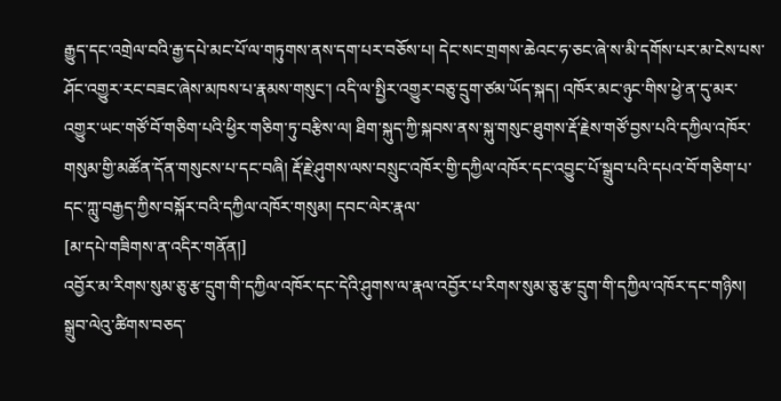རྒྱུད་དང་འགྲེལ་བའི་རྒྱ་དཔེ་མང་པོ་ལ་གཏུགས་ནས་དག་པར་བཅོས་པ། དེང་སང་གྲགས་ཆེའང་ཧ་ཅང་ཞེ་ས་མི་དགོས་པར་མ་ངེས་པས་ཤོང་འགྱུར་རང་བཟང་ཞེས་མཁས་པ་རྣམས་གསུང་། འདི་ལ་སྤྱིར་འགྱུར་བཅུ་དྲུག་ཙམ་ཡོད་སྐད། འཁོར་མང་ཉུང་གིས་ཕྱེ་ན་དུ་མར་འགྱུར་ཡང་གཙོ་བོ་གཅིག་པའི་ཕྱིར་གཅིག་ཏུ་བརྩིས་ལ། ཐིག་སྐུད་ཀྱི་སྐབས་ནས་སྐུ་གསུང་ཐུགས་རྡོ་རྗེས་གཙོ་བྱས་པའི་དཀྱིལ་འཁོར་གསུམ་གྱི་མཚོན་དོན་གསུངས་པ་དང་བཞི། རྡོ་རྗེ་ཤུགས་ལས་བསྲུང་འཁོར་གྱི་དཀྱིལ་འཁོར་དང་འབྱུང་པོ་སྒྲུབ་པའི་དཔའ་བོ་གཅིག་པ་དང་ཀླུ་བརྒྱད་ཀྱིས་བསྐོར་བའི་དཀྱིལ་འཁོར་གསུམ། དབང་ལེར་རྣལ་
[མ་དཔེ་གཟིགས་ན་འདིར་གནོན།]
འབྱོར་མ་རིགས་སུམ་ཅུ་རྩ་དྲུག་གི་དཀྱིལ་འཁོར་དང་དེའི་ཤུགས་ལ་རྣལ་འབྱོར་པ་རིགས་སུམ་ཅུ་རྩ་དྲུག་གི་དཀྱིལ་འཁོར་དང་གཉིས། སྒྲུབ་ལེའུ་ཚིགས་བཅད་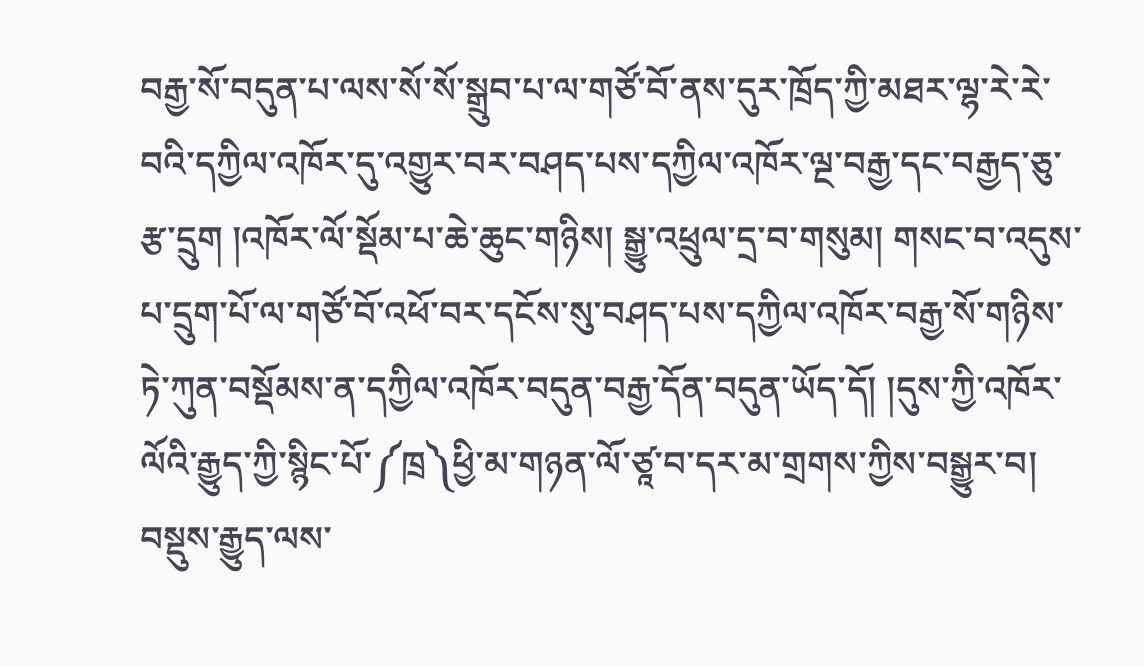བརྒྱ་སོ་བདུན་པ་ལས་སོ་སོ་སྒྲུབ་པ་ལ་གཙོ་བོ་ནས་དུར་ཁྲོད་ཀྱི་མཐར་ལྷ་རེ་རེ་བའི་དཀྱིལ་འཁོར་དུ་འགྱུར་བར་བཤད་པས་དཀྱིལ་འཁོར་ལྔ་བརྒྱ་དང་བརྒྱད་ཅུ་རྩ་དྲུག །འཁོར་ལོ་སྡོམ་པ་ཆེ་ཆུང་གཉིས། སྒྱུ་འཕྲུལ་དྲ་བ་གསུམ། གསང་བ་འདུས་པ་དྲུག་པོ་ལ་གཙོ་བོ་འཕོ་བར་དངོས་སུ་བཤད་པས་དཀྱིལ་འཁོར་བརྒྱ་སོ་གཉིས་ཏེ་ཀུན་བསྡོམས་ན་དཀྱིལ་འཁོར་བདུན་བརྒྱ་དོན་བདུན་ཡོད་དོ། །དུས་ཀྱི་འཁོར་ལོའི་རྒྱུད་ཀྱི་སྙིང་པོ་༼ཁྲ༽ཕྱི་མ་གཉན་ལོ་ཙཱ་བ་དར་མ་གྲགས་ཀྱིས་བསྒྱུར་བ། བསྡུས་རྒྱུད་ལས་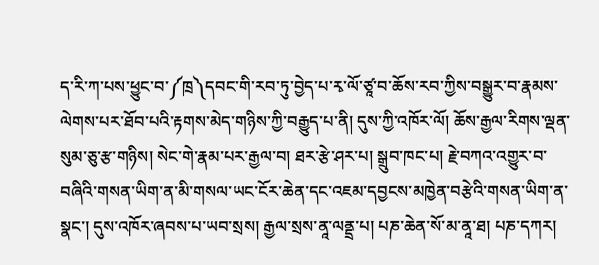ད་རི་ཀ་པས་ཕྱུང་བ་༼ཁྲ༽དབང་གི་རབ་ཏུ་བྱེད་པ་རྭ་ལོ་ཙཱ་བ་ཆོས་རབ་ཀྱིས་བསྒྱུར་བ་རྣམས་ལེགས་པར་ཐོབ་པའི་རྟགས་མེད་གཉིས་ཀྱི་བརྒྱུད་པ་ནི། དུས་ཀྱི་འཁོར་ལོ། ཆོས་རྒྱལ་རིགས་ལྡན་སུམ་ཅུ་རྩ་གཉིས། སེང་གེ་རྣམ་པར་རྒྱལ་བ། ཐར་རྩེ་ཤར་པ། སྒྲུབ་ཁང་པ། རྗེ་བཀའ་འགྱུར་བ་བཞིའི་གསན་ཡིག་ན་མི་གསལ་ཡང་ངོར་ཆེན་དང་འཇམ་དབྱངས་མཁྱེན་བརྩེའི་གསན་ཡིག་ན་སྣང་། དུས་འཁོར་ཞབས་པ་ཡབ་སྲས། རྒྱལ་སྲས་ནཱ་ལནྡྲ་པ། པཎ་ཆེན་སོ་མ་ནཱ་ཐ། པཎ་དཀར།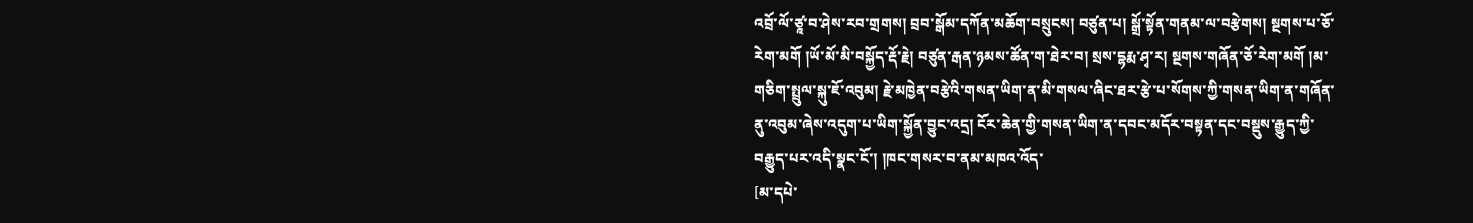འབྲོ་ལོ་ཙཱ་བ་ཤེས་རབ་གྲགས། བྲབ་སྒོམ་དཀོན་མཆོག་བསྲུངས། བཙུན་པ། སྒྲོ་སྟོན་གནམ་ལ་བརྩེགས། སྔགས་པ་ཅོ་རེག་མགོ །ཡོ་མོ་མི་བསྐྱོད་རྡོ་རྗེ། བཙུན་རྒན་ཉམས་ཚོན་ག་ཐེར་བ། སྲས་དྷརྨ་ཤྭ་ར། སྔགས་གཞོན་ཅོ་རེག་མགོ །མ་གཅིག་སྤྲུལ་སྐུ་ཇོ་འབུམ། རྗེ་མཁྱེན་བརྩེའི་གསན་ཡིག་ན་མི་གསལ་ཞིང་ཐར་རྩེ་པ་སོགས་ཀྱི་གསན་ཡིག་ན་གཞོན་ནུ་འབུམ་ཞེས་འདུག་པ་ཡིག་སྐྱོན་བྱུང་འདྲ། ངོར་ཆེན་གྱི་གསན་ཡིག་ན་དབང་མདོར་བསྟན་དང་བསྡུས་རྒྱུད་ཀྱི་བརྒྱུད་པར་འདི་སྣང་ངོ་། །ཁང་གསར་བ་ནམ་མཁའ་འོད་
[མ་དཔེ་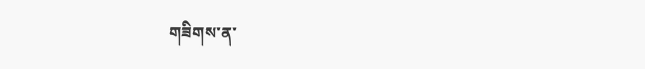གཟིགས་ན་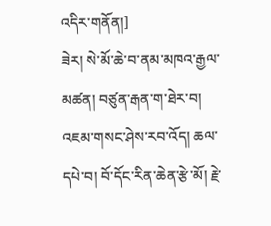འདིར་གནོན།]
ཟེར། སེ་མོ་ཆེ་བ་ནམ་མཁའ་རྒྱལ་མཚན། བཙུན་རྒན་ག་ཐེར་བ། འཇམ་གསང་ཤེས་རབ་འོད། ཆལ་དཔེ་བ། བོ་དོང་རིན་ཆེན་རྩེ་མོ། རྗེ་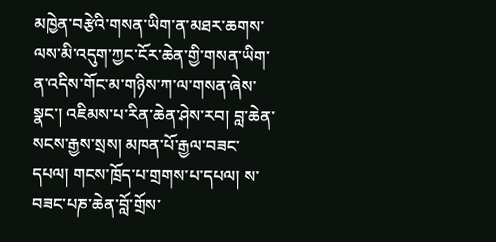མཁྱེན་བརྩེའི་གསན་ཡིག་ན་མཐར་ཆགས་ལས་མི་འདུག་ཀྱང་ངོར་ཆེན་གྱི་གསན་ཡིག་ན་འདིས་གོང་མ་གཉིས་ཀ་ལ་གསན་ཞེས་སྣང་། འཇིམས་པ་རིན་ཆེན་ཤེས་རབ། བླ་ཆེན་སངས་རྒྱས་སྲས། མཁན་པོ་རྒྱལ་བཟང་དཔལ། གངས་ཁྲོད་པ་གྲགས་པ་དཔལ། ས་བཟང་པཎ་ཆེན་བློ་གྲོས་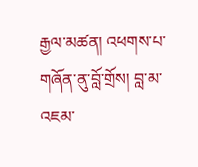རྒྱལ་མཚན། འཕགས་པ་གཞོན་ནུ་བློ་གྲོས། བླ་མ་འཇམ་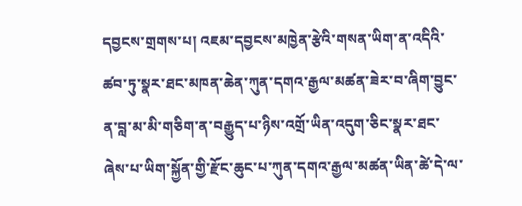དབྱངས་གྲགས་པ། འཇམ་དབྱངས་མཁྱེན་རྩེའི་གསན་ཡིག་ན་འདིའི་ཚབ་ཏུ་སྣར་ཐང་མཁན་ཆེན་ཀུན་དགའ་རྒྱལ་མཚན་ཟེར་བ་ཞིག་བྱུང་ན་བླ་མ་མི་གཅིག་ན་བརྒྱུད་པ་ཉིས་འགྲོ་ཡིན་འདུག་ཅིང་སྣར་ཐང་ཞེས་པ་ཡིག་སྐྱོན་གྱི་རྫོང་ཆུང་པ་ཀུན་དགའ་རྒྱལ་མཚན་ཡིན་ཚེ་དེ་ལ་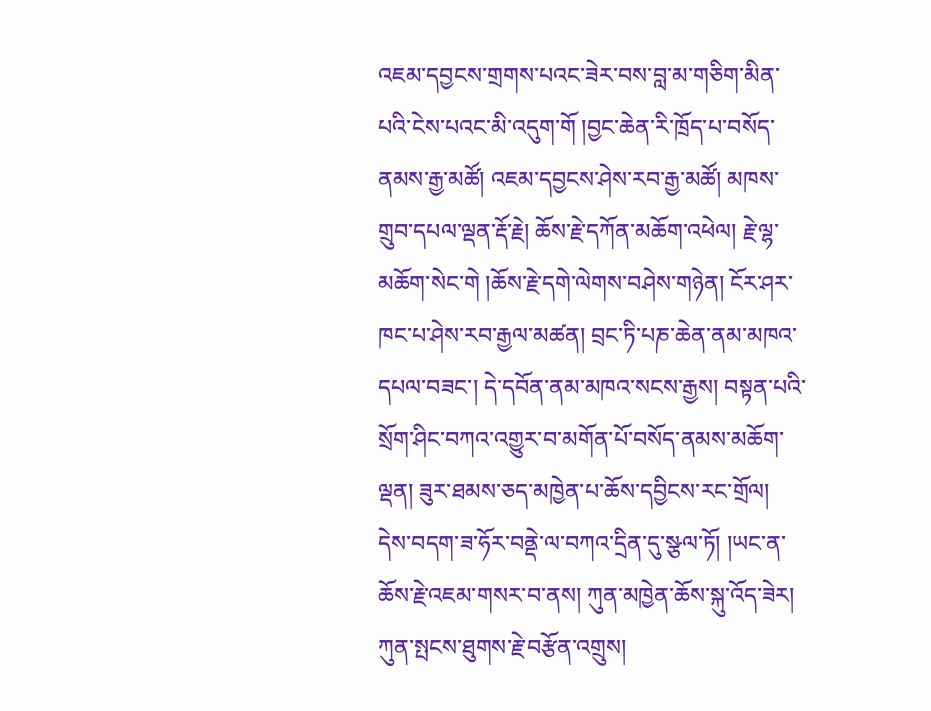འཇམ་དབྱངས་གྲགས་པའང་ཟེར་བས་བླ་མ་གཅིག་མིན་པའི་ངེས་པའང་མི་འདུག་གོ །བྱང་ཆེན་རི་ཁྲོད་པ་བསོད་ནམས་རྒྱ་མཚོ། འཇམ་དབྱངས་ཤེས་རབ་རྒྱ་མཚོ། མཁས་གྲུབ་དཔལ་ལྡན་རྡོ་རྗེ། ཆོས་རྗེ་དཀོན་མཆོག་འཕེལ། རྗེ་ལྷ་མཆོག་སེང་གེ །ཆོས་རྗེ་དགེ་ལེགས་བཤེས་གཉེན། ངོར་ཤར་ཁང་པ་ཤེས་རབ་རྒྱལ་མཚན། བྲང་ཏི་པཎ་ཆེན་ནམ་མཁའ་དཔལ་བཟང་། དེ་དབོན་ནམ་མཁའ་སངས་རྒྱས། བསྟན་པའི་སྲོག་ཤིང་བཀའ་འགྱུར་བ་མགོན་པོ་བསོད་ནམས་མཆོག་ལྡན། ཟུར་ཐམས་ཅད་མཁྱེན་པ་ཆོས་དབྱིངས་རང་གྲོལ། དེས་བདག་ཟ་ཧོར་བནྡེ་ལ་བཀའ་དྲིན་དུ་སྩལ་ཏོ། །ཡང་ན་ཆོས་རྗེ་འཇམ་གསར་བ་ནས། ཀུན་མཁྱེན་ཆོས་སྐུ་འོད་ཟེར། ཀུན་སྤངས་ཐུགས་རྗེ་བརྩོན་འགྲུས།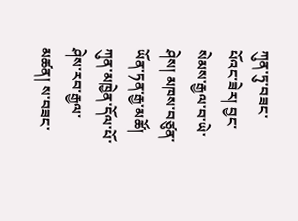ཀུན་ཏུ་བཟང་པོའང་ཟེར། བྱང་སེམས་རྒྱལ་བ་ཡེ་ཤེས། མཁས་བཙུན་ཡོན་ཏན་རྒྱ་མཚོ། ཀུན་མཁྱེན་དོལ་པོ་ཤེས་རབ་རྒྱལ་མཚན། ས་བཟང་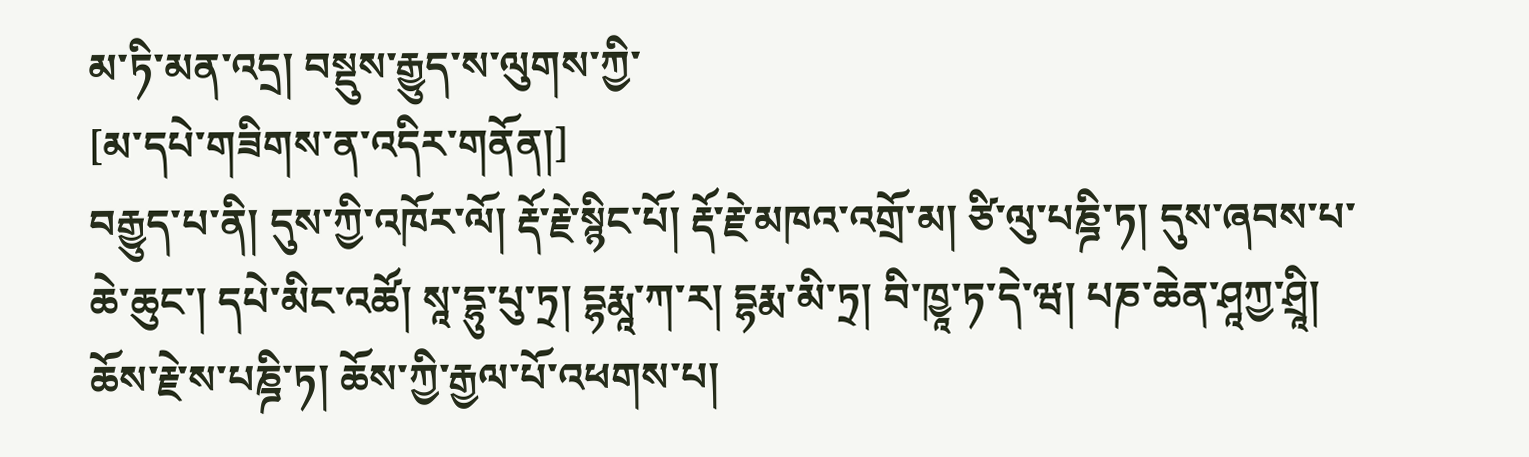མ་ཏི་མན་འདྲ། བསྡུས་རྒྱུད་ས་ལུགས་ཀྱི་
[མ་དཔེ་གཟིགས་ན་འདིར་གནོན།]
བརྒྱུད་པ་ནི། དུས་ཀྱི་འཁོར་ལོ། རྡོ་རྗེ་སྙིང་པོ། རྡོ་རྗེ་མཁའ་འགྲོ་མ། ཙི་ལུ་པཎྜི་ཏ། དུས་ཞབས་པ་ཆེ་ཆུང་། དཔེ་མིང་འཚོ། སཱ་དྷུ་པུ་ཏྲ། དྷརྨཱ་ཀ་ར། དྷརྨ་མི་ཏྲ། བི་ཁྱཱ་ཏ་དེ་ཝ། པཎ་ཆེན་ཤཱཀྱ་ཤྲཱི། ཆོས་རྗེ་ས་པཎྜི་ཏ། ཆོས་ཀྱི་རྒྱལ་པོ་འཕགས་པ།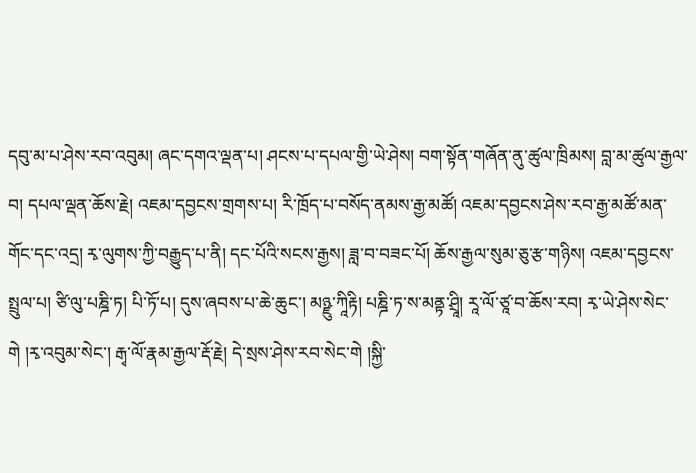དབུ་མ་པ་ཤེས་རབ་འབུམ། ཞང་དགའ་ལྡན་པ། ཤངས་པ་དཔལ་གྱི་ཡེ་ཤེས། བག་སྟོན་གཞོན་ནུ་ཚུལ་ཁྲིམས། བླ་མ་ཚུལ་རྒྱལ་བ། དཔལ་ལྡན་ཆོས་རྗེ། འཇམ་དབྱངས་གྲགས་པ། རི་ཁྲོད་པ་བསོད་ནམས་རྒྱ་མཚོ། འཇམ་དབྱངས་ཤེས་རབ་རྒྱ་མཚོ་མན་གོང་དང་འདྲ། རྭ་ལུགས་ཀྱི་བརྒྱུད་པ་ནི། དང་པོའི་སངས་རྒྱས། ཟླ་བ་བཟང་པོ། ཆོས་རྒྱལ་སུམ་ཅུ་རྩ་གཉིས། འཇམ་དབྱངས་སྤྲུལ་པ། ཙི་ལུ་པཎྜི་ཏ། པི་ཏོ་པ། དུས་ཞབས་པ་ཆེ་ཆུང་། མཉྫུ་ཀཱིརྟི། པཎྜི་ཏ་ས་མནྟ་ཤྲཱི། རཱ་ལོ་ཙཱ་བ་ཆོས་རབ། རྭ་ཡེ་ཤེས་སེང་གེ །རྭ་འབུམ་སེང་། རྒྭ་ལོ་རྣམ་རྒྱལ་རྡོ་རྗེ། དེ་སྲས་ཤེས་རབ་སེང་གེ །སྐྱི་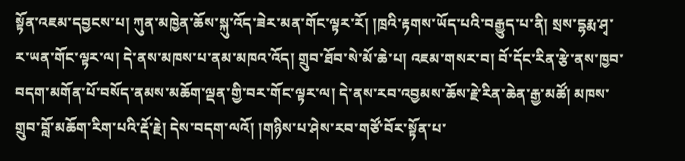སྟོན་འཇམ་དབྱངས་པ། ཀུན་མཁྱེན་ཆོས་སྐུ་འོད་ཟེར་མན་གོང་ལྟར་རོ། །ཁྲའི་རྟགས་ཡོད་པའི་བརྒྱུད་པ་ནི། སྲས་དྷརྨ་ཤྭ་ར་ཡན་གོང་ལྟར་ལ། དེ་ནས་མཁས་པ་ནམ་མཁའ་འོད། གྲུབ་ཐོབ་སེ་མོ་ཆེ་པ། འཇམ་གསར་བ། བོ་དོང་རིན་རྩེ་ནས་ཁྱབ་བདག་མགོན་པོ་བསོད་ནམས་མཆོག་ལྡན་གྱི་བར་གོང་ལྟར་ལ། དེ་ནས་རབ་འབྱམས་ཆོས་རྗེ་རིན་ཆེན་རྒྱ་མཚོ། མཁས་གྲུབ་བློ་མཆོག་རིག་པའི་རྡོ་རྗེ། དེས་བདག་ལའོ། །གཉིས་པ་ཤེས་རབ་གཙོ་བོར་སྟོན་པ་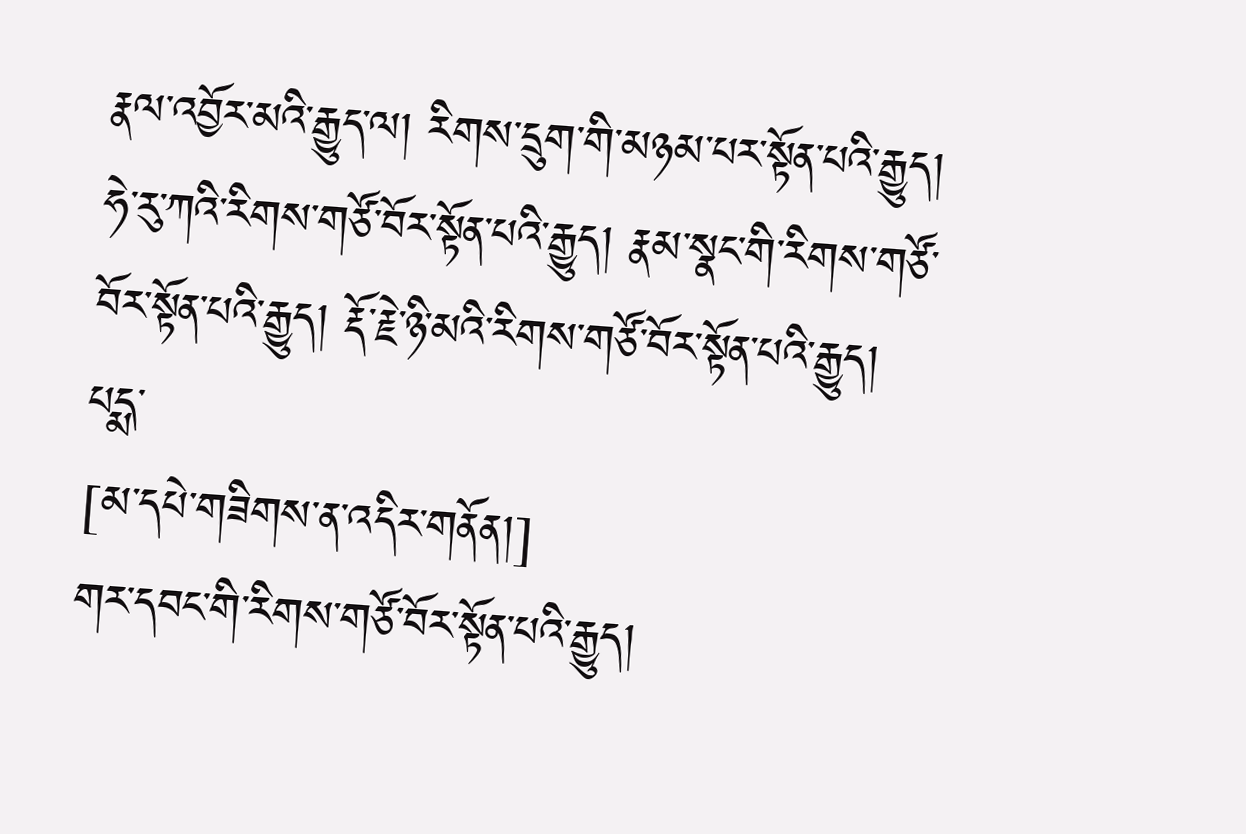རྣལ་འབྱོར་མའི་རྒྱུད་ལ། རིགས་དྲུག་གི་མཉམ་པར་སྟོན་པའི་རྒྱུད། ཧེ་རུ་ཀའི་རིགས་གཙོ་བོར་སྟོན་པའི་རྒྱུད། རྣམ་སྣང་གི་རིགས་གཙོ་བོར་སྟོན་པའི་རྒྱུད། རྡོ་རྗེ་ཉི་མའི་རིགས་གཙོ་བོར་སྟོན་པའི་རྒྱུད། པདྨ་
[མ་དཔེ་གཟིགས་ན་འདིར་གནོན།]
གར་དབང་གི་རིགས་གཙོ་བོར་སྟོན་པའི་རྒྱུད།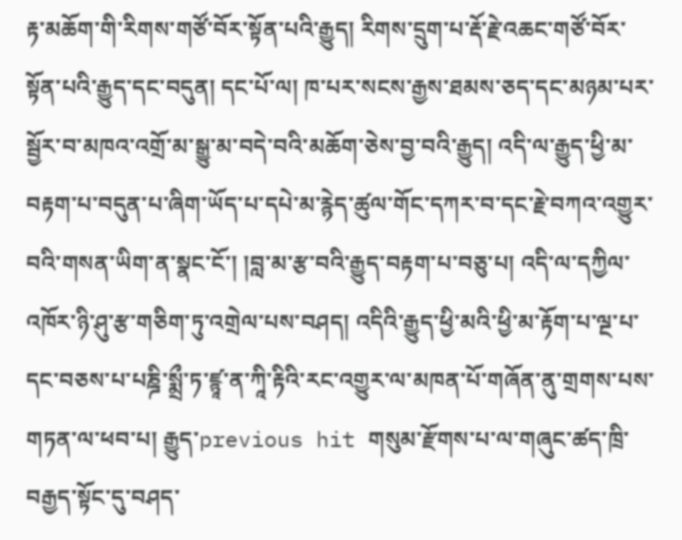རྟ་མཆོག་གི་རིགས་གཙོ་བོར་སྟོན་པའི་རྒྱུད། རིགས་དྲུག་པ་རྡོ་རྗེ་འཆང་གཙོ་བོར་སྟོན་པའི་རྒྱུད་དང་བདུན། དང་པོ་ལ། ཁ་པར་སངས་རྒྱས་ཐམས་ཅད་དང་མཉམ་པར་སྦྱོར་བ་མཁའ་འགྲོ་མ་སྒྱུ་མ་བདེ་བའི་མཆོག་ཅེས་བྱ་བའི་རྒྱུད། འདི་ལ་རྒྱུད་ཕྱི་མ་བརྟག་པ་བདུན་པ་ཞིག་ཡོད་པ་དཔེ་མ་རྙེད་ཚུལ་གོང་དཀར་བ་དང་རྗེ་བཀའ་འགྱུར་བའི་གསན་ཡིག་ན་སྣང་ངོ་། །བླ་མ་རྩ་བའི་རྒྱུད་བརྟག་པ་བཅུ་པ། འདི་ལ་དཀྱིལ་འཁོར་ཉི་ཤུ་རྩ་གཅིག་ཏུ་འགྲེལ་པས་བཤད། འདིའི་རྒྱུད་ཕྱི་མའི་ཕྱི་མ་རྟོག་པ་ལྔ་པ་དང་བཅས་པ་པཎྜི་སྨྲྀ་ཏ་ཛྙཱ་ན་ཀཱི་རྟིའི་རང་འགྱུར་ལ་མཁན་པོ་གཞོན་ནུ་གྲགས་པས་གཏན་ལ་ཕབ་པ། རྒྱུད་previous hit གསུམ་རྫོགས་པ་ལ་གཞུང་ཚད་ཁྲི་བརྒྱད་སྟོང་དུ་བཤད་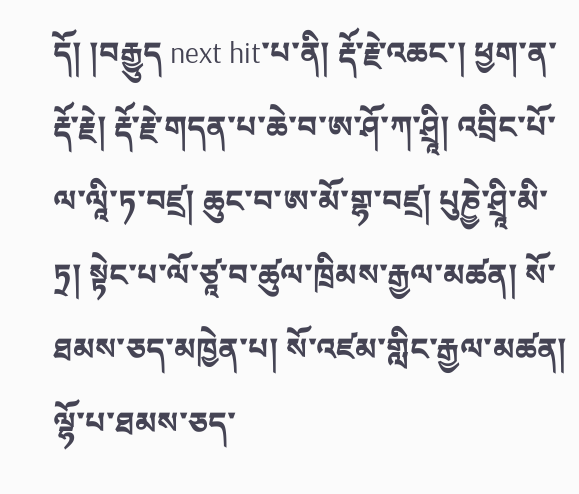དོ། །བརྒྱུད next hit་པ་ནི། རྡོ་རྗེ་འཆང་། ཕྱག་ན་རྡོ་རྗེ། རྡོ་རྗེ་གདན་པ་ཆེ་བ་ཨ་ཤོ་ཀ་ཤྲཱི། འབྲིང་པོ་ལ་ལཱི་ཏ་བཛྲ། ཆུང་བ་ཨ་མོ་གྷ་བཛྲ། པུཎྱེ་ཤྲཱི་མི་ཏྲ། སྟེང་པ་ལོ་ཙཱ་བ་ཚུལ་ཁྲིམས་རྒྱལ་མཚན། སོ་ཐམས་ཅད་མཁྱེན་པ། སོ་འཛམ་གླིང་རྒྱལ་མཚན། ལྷོ་པ་ཐམས་ཅད་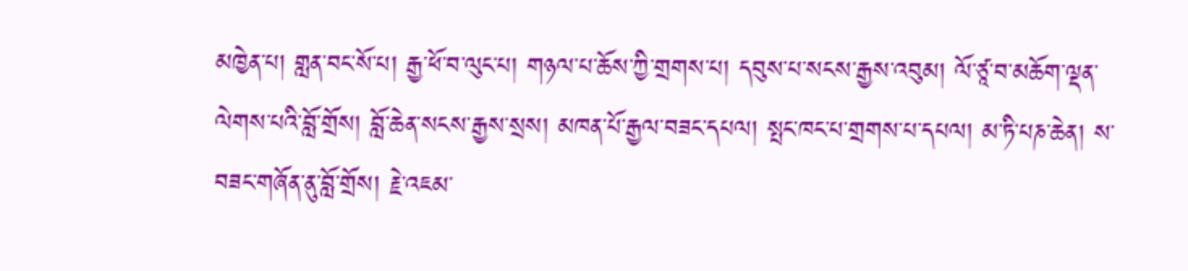མཁྱེན་པ། གླན་བང་སོ་པ། རྒྱ་ཕོ་བ་ལུང་པ། གཉལ་པ་ཆོས་ཀྱི་གྲགས་པ། དབུས་པ་སངས་རྒྱས་འབུམ། ལོ་ཙཱ་བ་མཆོག་ལྡན་ལེགས་པའི་བློ་གྲོས། བློ་ཆེན་སངས་རྒྱས་སྲས། མཁན་པོ་རྒྱལ་བཟང་དཔལ། སྤང་ཁང་པ་གྲགས་པ་དཔལ། མ་ཏི་པཎ་ཆེན། ས་བཟང་གཞོན་ནུ་བློ་གྲོས། རྗེ་འཇམ་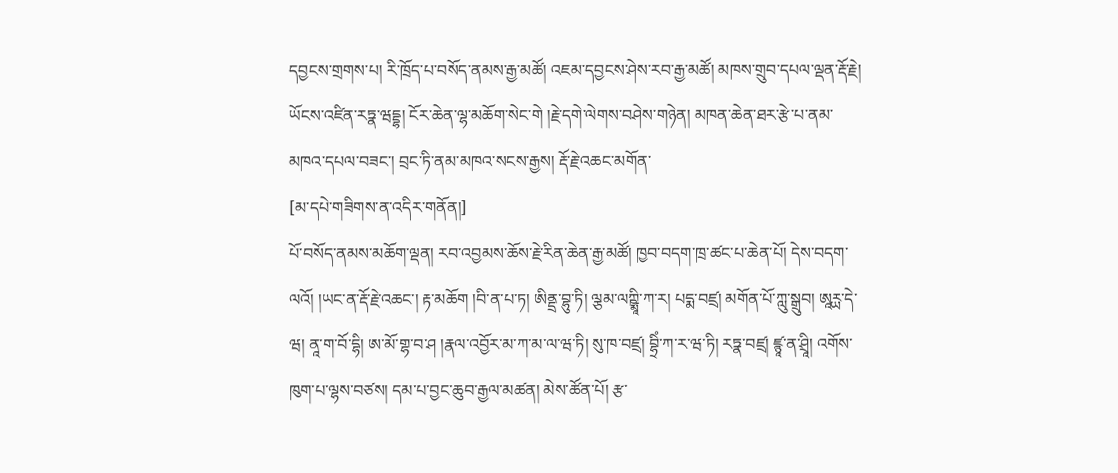དབྱངས་གྲགས་པ། རི་ཁྲོད་པ་བསོད་ནམས་རྒྱ་མཚོ། འཇམ་དབྱངས་ཤེས་རབ་རྒྱ་མཚོ། མཁས་གྲུབ་དཔལ་ལྡན་རྡོ་རྗེ། ཡོངས་འཛིན་རཏྣ་ཝདྡྷ། ངོར་ཆེན་ལྷ་མཆོག་སེང་གེ །རྗེ་དགེ་ལེགས་བཤེས་གཉེན། མཁན་ཆེན་ཐར་རྩེ་པ་ནམ་མཁའ་དཔལ་བཟང་། བྲང་ཏི་ནམ་མཁའ་སངས་རྒྱས། རྡོ་རྗེ་འཆང་མགོན་
[མ་དཔེ་གཟིགས་ན་འདིར་གནོན།]
པོ་བསོད་ནམས་མཆོག་ལྡན། རབ་འབྱམས་ཆོས་རྗེ་རིན་ཆེན་རྒྱ་མཚོ། ཁྱབ་བདག་ཁྲ་ཚང་པ་ཆེན་པོ། དེས་བདག་ལའོ། །ཡང་ན་རྡོ་རྗེ་འཆང་། རྟ་མཆོག །བི་ན་པ་ཏ། ཨིནྡྲ་བྷུ་ཏི། ལྕམ་ལཀྵྨཱི་ཀ་ར། པདྨ་བཛྲ། མགོན་པོ་ཀླུ་སྒྲུབ། ཨཱཪྻ་དེ་ཝ། ནཱ་ག་བོ་དྷི། ཨ་མོ་གྷ་བ་ཤ །རྣལ་འབྱོར་མ་ཀ་མ་ལ་ཝ་ཏི། སུ་ཁ་བཛྲ། བྷྲིཾ་ཀ་ར་ཝ་ཏི། རཏྣ་བཛྲ། ཛྙཱ་ན་ཤྲཱི། འགོས་ཁུག་པ་ལྷས་བཙས། དམ་པ་བྱང་ཆུབ་རྒྱལ་མཚན། མེས་ཚོན་པོ། རྩ་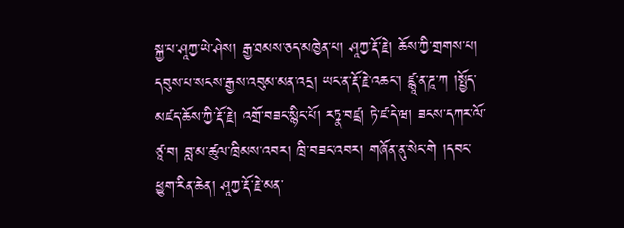སྐྱ་པ་ཤཱཀྱ་ཡེ་ཤེས། རྒྱ་ཐམས་ཅད་མཁྱེན་པ། ཤཱཀྱ་རྡོ་རྗེ། ཆོས་ཀྱི་གྲགས་པ། དབུས་པ་སངས་རྒྱས་འབུམ་མན་འདྲ། ཡང་ན་རྡོ་རྗེ་འཆང་། ཛྙཱ་ན་ཌཱ་ཀ །སྤྱོད་མཛད་ཆོས་ཀྱི་རྡོ་རྗེ། འགྲོ་བཟང་སྙིང་པོ། རཏྣ་བཛྲ། ཏེ་ཛ་དེ་ཝ། ཟངས་དཀར་ལོ་ཙཱ་བ། བླ་མ་ཚུལ་ཁྲིམས་འབར། ཁྲི་བཟང་འབར། གཞོན་ནུ་སེང་གེ །དབང་ཕྱུག་རིན་ཆེན། ཤཱཀྱ་རྡོ་རྗེ་མན་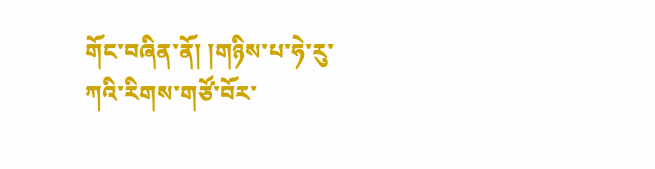གོང་བཞིན་ནོ། །གཉིས་པ་ཧེ་རུ་ཀའི་རིགས་གཙོ་བོར་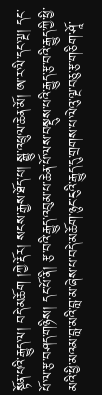སྟོན་པའི་རྒྱུད་ལ། བདེ་མཆོག །ཀྱེ་རྡོར། སངས་རྒྱས་ཐོད་པ། སྒྱུ་འཕྲུལ་ཆེན་མོ། ཨ་ར་ལི་དང་ལྔ། དང་པོ་ལ་རྩ་བཤད་གཉིས། དང་པོ་ནི། རྩ་བའི་རྒྱུད་འབུམ་པ་ཆེན་པོ་ལས་བསྡུས་པའི་རྒྱུད་རྩ་བའི་རྒྱུད་ཀྱི་ཕྱི་མའི་ཕྱི་མའམ་བླ་མའི་བླ་མ་ཞེས་པ་བདེ་མཆོག་ཉུང་ངུའི་རྒྱུད་དུ་གྲགས་པ་ལེའུ་ལྔ་བཅུ་རྩ་གཅིག་ཤཱོ་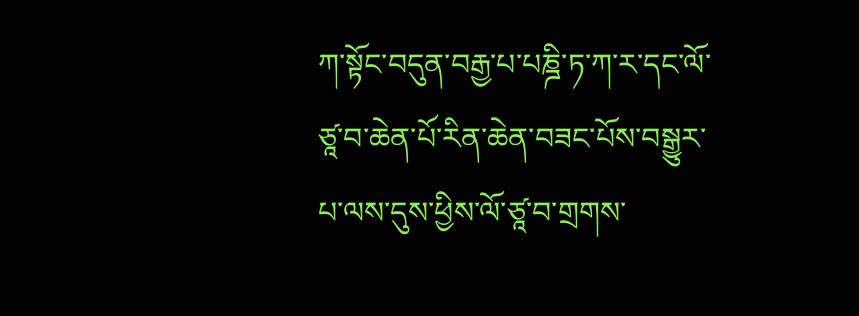ཀ་སྟོང་བདུན་བརྒྱ་པ་པཎྜི་ཏ་ཀ་ར་དང་ལོ་ཙཱ་བ་ཆེན་པོ་རིན་ཆེན་བཟང་པོས་བསྒྱུར་པ་ལས་དུས་ཕྱིས་ལོ་ཙཱ་བ་གྲགས་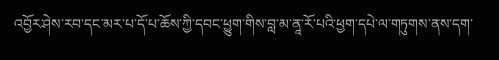འབྱོར་ཤེས་རབ་དང་མར་པ་དོ་པ་ཆོས་ཀྱི་དབང་ཕྱུག་གིས་བླ་མ་ནཱ་རོ་པའི་ཕྱག་དཔེ་ལ་གཏུགས་ནས་དག་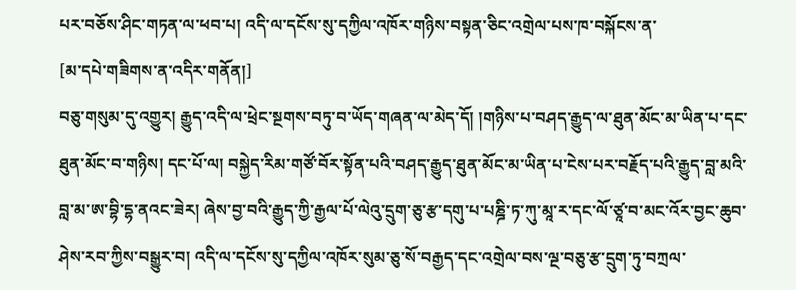པར་བཅོས་ཤིང་གཏན་ལ་ཕབ་པ། འདི་ལ་དངོས་སུ་དཀྱིལ་འཁོར་གཉིས་བསྟན་ཅིང་འགྲེལ་པས་ཁ་བསྐོངས་ན་
[མ་དཔེ་གཟིགས་ན་འདིར་གནོན།]
བཅུ་གསུམ་དུ་འགྱུར། རྒྱུད་འདི་ལ་ཕྲེང་སྔགས་བཏུ་བ་ཡོད་གཞན་ལ་མེད་དོ། །གཉིས་པ་བཤད་རྒྱུད་ལ་ཐུན་མོང་མ་ཡིན་པ་དང་ཐུན་མོང་བ་གཉིས། དང་པོ་ལ། བསྐྱེད་རིམ་གཙོ་བོར་སྟོན་པའི་བཤད་རྒྱུད་ཐུན་མོང་མ་ཡིན་པ་ངེས་པར་བརྗོད་པའི་རྒྱུད་བླ་མའི་བླ་མ་ཨ་བྷི་དྷ་ནའང་ཟེར། ཞེས་བྱ་བའི་རྒྱུད་ཀྱི་རྒྱལ་པོ་ལེའུ་དྲུག་ཅུ་རྩ་དགུ་པ་པཎྜི་ཏ་ཀུ་མཱ་ར་དང་ལོ་ཙཱ་བ་མང་འོར་བྱང་ཆུབ་ཤེས་རབ་ཀྱིས་བསྒྱུར་བ། འདི་ལ་དངོས་སུ་དཀྱིལ་འཁོར་སུམ་ཅུ་སོ་བརྒྱད་དང་འགྲེལ་བས་ལྔ་བཅུ་རྩ་དྲུག་ཏུ་བཀྲལ་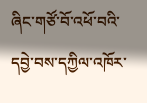ཞིང་གཙོ་བོ་འཕོ་བའི་དབྱེ་བས་དཀྱིལ་འཁོར་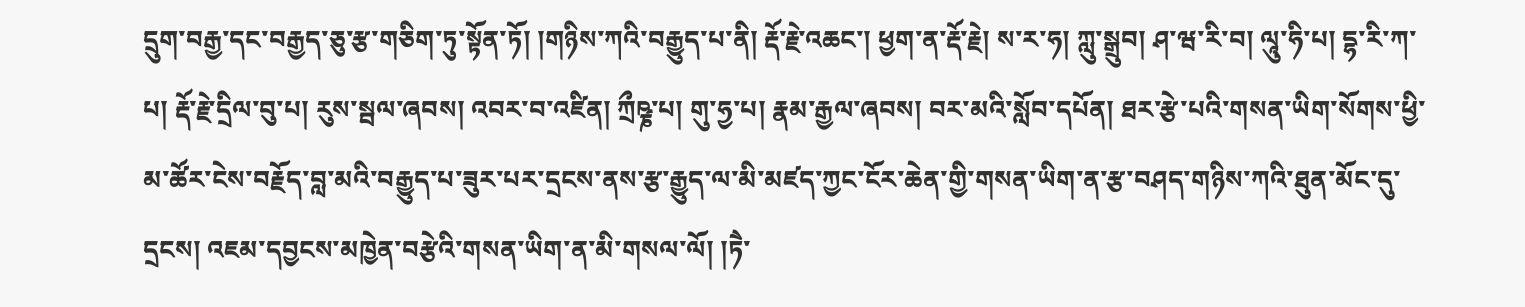དྲུག་བརྒྱ་དང་བརྒྱད་ཅུ་རྩ་གཅིག་ཏུ་སྟོན་ཏོ། །གཉིས་ཀའི་བརྒྱུད་པ་ནི། རྡོ་རྗེ་འཆང་། ཕྱག་ན་རྡོ་རྗེ། ས་ར་ཧ། ཀླུ་སྒྲུབ། ཤ་ཝ་རི་བ། ལཱུ་ཧི་པ། དྷ་རི་ཀ་པ། རྡོ་རྗེ་དྲིལ་བུ་པ། རུས་སྦལ་ཞབས། འབར་བ་འཛིན། ཀྲྀཥྞ་པ། གུ་ཧྱ་པ། རྣམ་རྒྱལ་ཞབས། བར་མའི་སློབ་དཔོན། ཐར་རྩེ་པའི་གསན་ཡིག་སོགས་ཕྱི་མ་ཚོར་ངེས་བརྗོད་བླ་མའི་བརྒྱུད་པ་ཟུར་པར་དྲངས་ནས་རྩ་རྒྱུད་ལ་མི་མཛད་ཀྱང་ངོར་ཆེན་གྱི་གསན་ཡིག་ན་རྩ་བཤད་གཉིས་ཀའི་ཐུན་མོང་དུ་དྲངས། འཇམ་དབྱངས་མཁྱེན་བརྩེའི་གསན་ཡིག་ན་མི་གསལ་ལོ། །ཏཻ་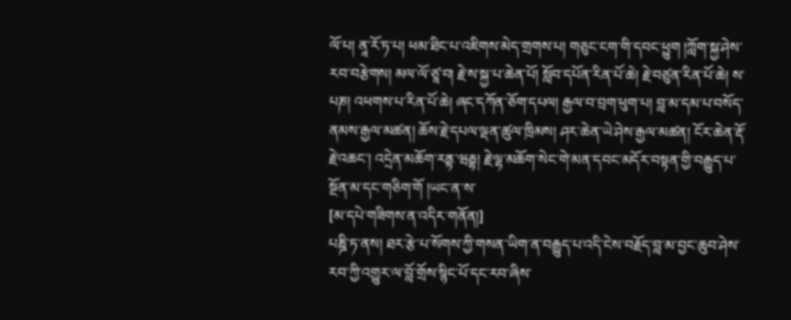ལོ་པ། ནཱ་རོ་ཏ་པ། ཕམ་ཐིང་པ་འཇིགས་མེད་གྲགས་པ། གཅུང་ངག་གི་དབང་ཕྱུག །ཀློག་སྐྱ་ཤེས་རབ་བརྩེགས། མལ་ལོ་ཙཱ་བ། རྗེ་ས་སྐྱ་པ་ཆེན་པོ། སློབ་དཔོན་རིན་པོ་ཆེ། རྗེ་བཙུན་རིན་པོ་ཆེ། ས་པཎ། འཕགས་པ་རིན་པོ་ཆེ། ཞང་དཀོན་ཅོག་དཔལ། རྒྱལ་བ་བྲག་ཕུག་པ། བླ་མ་དམ་པ་བསོད་ནམས་རྒྱལ་མཚན། ཆོས་རྗེ་དཔལ་ལྡན་ཚུལ་ཁྲིམས། ཤར་ཆེན་ཡེ་ཤེས་རྒྱལ་མཚན། ངོར་ཆེན་རྡོ་རྗེ་འཆང་། འདྲེན་མཆོག་རནྟ་ཝརྦྷ། རྗེ་ལྷ་མཆོག་སེང་གེ་མན་དབང་མདོར་བསྟན་གྱི་བརྒྱུད་པ་སྔོན་མ་དང་གཅིག་གོ །ཡང་ན་ས་
[མ་དཔེ་གཟིགས་ན་འདིར་གནོན།]
པཎྜི་ཏ་ནས། ཐར་རྩེ་པ་སོགས་ཀྱི་གསན་ཡིག་ན་བརྒྱུད་པ་འདི་ངེས་བརྗོད་བླ་མ་བྱང་ཆུབ་ཤེས་རབ་ཀྱི་འགྱུར་ལ་བློ་གྲོས་སྙིང་པོ་དང་རབ་ཞིས་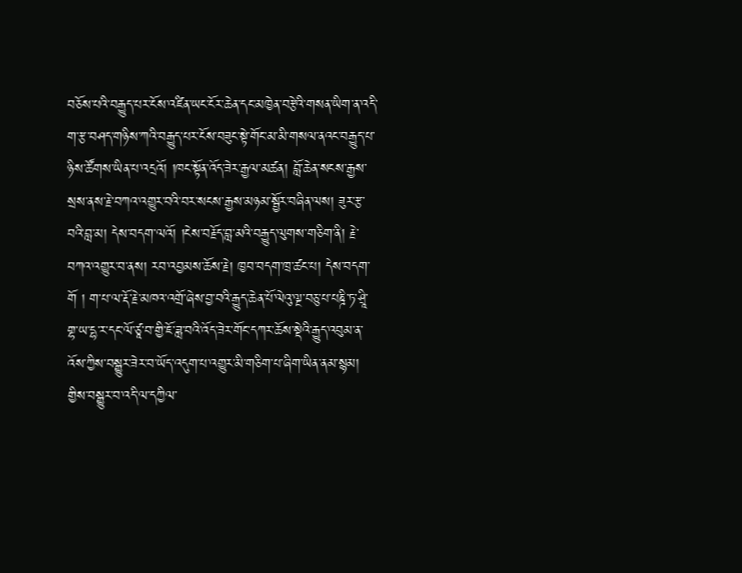བཅོས་པའི་བརྒྱུད་པར་ངོས་འཛིན་ཡང་ངོར་ཆེན་དང་མཁྱེན་བརྩེའི་གསན་ཡིག་ན་འདི་ག་རྩ་བཤད་གཉིས་ཀའི་བརྒྱུད་པར་ངོས་བཟུང་སྟེ་གོང་མ་མི་གསལ་ནའང་བརྒྱུད་པ་ཉིས་ཚོགས་ཡིན་པ་འདྲའོ། །ཁང་སྟོན་འོད་ཟེར་རྒྱལ་མཚན། བློ་ཆེན་སངས་རྒྱས་སྲས་ནས་རྗེ་བཀའ་འགྱུར་བའི་བར་སངས་རྒྱས་མཉམ་སྦྱོར་བཞིན་ལས། ཟུར་རྩ་བའི་བླ་མ། དེས་བདག་ལའོ། །ངེས་བརྗོད་བླ་མའི་བརྒྱུད་ལུགས་གཅིག་ནི། རྗེ་བཀའ་འགྱུར་བ་ནས། རབ་འབྱམས་ཆོས་རྗེ། ཁྱབ་བདག་ཁྲ་ཚང་པ། དེས་བདག་གོ ། ག་པ་ལ་རྡོ་རྗེ་མཁའ་འགྲོ་ཞེས་བྱ་བའི་རྒྱུད་ཆེན་པོ་ལེའུ་ལྔ་བཅུ་པ་པཎྜི་ཏ་ཤྲཱི་གྷ་ཡ་དྷ་ར་དང་ལོ་ཙཱ་བ་གྱི་ཇོ་ཟླ་བའི་འོད་ཟེར་གོང་དཀར་ཆོས་སྡེའི་རྒྱུད་འབུམ་ན་འོས་ཀྱིས་བསྒྱུར་ཟེར་བ་ཡོད་འདུག་པ་འགྱུར་མི་གཅིག་པ་ཞིག་ཡིན་ནམ་སྙམ། གྱིས་བསྒྱུར་བ་འདི་ལ་དཀྱིལ་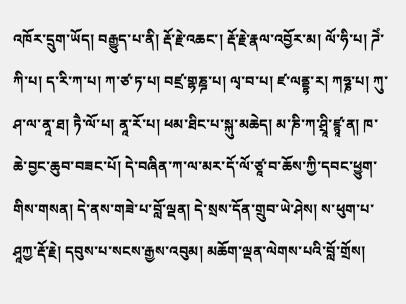འཁོར་དྲུག་ཡོད། བརྒྱུད་པ་ནི། རྡོ་རྗེ་འཆང་། རྡོ་རྗེ་རྣལ་འབྱོར་མ། ལོ་ཧི་པ། ཌེཾ་ཀི་པ། ད་རི་ཀ་པ། ཀ་ཙ་ཏ་པ། བཛྲ་གྷཎྜ་པ། ལྭ་བ་པ། ཛ་ལནྡྷ་ར། ཀཧྞ་པ། ཀུ་ཤ་ལ་ནཱ་ཐ། ཏཻ་ལོ་པ། ནཱ་རོ་པ། ཕམ་ཐིང་པ་སྐུ་མཆེད། མ་ཎི་ཀ་ཤྲཱི་ཛྙཱ་ན། ཁ་ཆེ་བྱང་ཆུབ་བཟང་པོ། དེ་བཞིན་ཀ་ལ་མར་དོ་ལོ་ཙཱ་བ་ཆོས་ཀྱི་དབང་ཕྱུག་གིས་གསན། དེ་ནས་གཟེ་པ་བློ་ལྡན། དེ་སྲས་དོན་གྲུབ་ཡེ་ཤེས། ས་ཕུག་པ་ཤཱཀྱ་རྡོ་རྗེ། དབུས་པ་སངས་རྒྱས་འབུམ། མཆོག་ལྡན་ལེགས་པའི་བློ་གྲོས།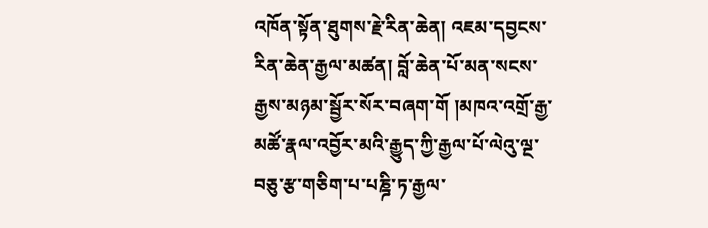འཁོན་སྟོན་ཐུགས་རྗེ་རིན་ཆེན། འཇམ་དབྱངས་རིན་ཆེན་རྒྱལ་མཚན། བློ་ཆེན་པོ་མན་སངས་རྒྱས་མཉམ་སྦྱོར་སོར་བཞག་གོ །མཁའ་འགྲོ་རྒྱ་མཚོ་རྣལ་འབྱོར་མའི་རྒྱུད་ཀྱི་རྒྱལ་པོ་ལེའུ་ལྔ་བཅུ་རྩ་གཅིག་པ་པཎྜི་ཏ་རྒྱལ་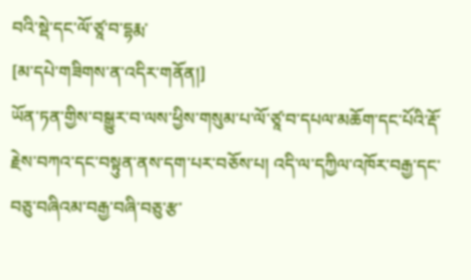བའི་སྡེ་དང་ལོ་ཙཱ་བ་དྷརྨ་
[མ་དཔེ་གཟིགས་ན་འདིར་གནོན།]
ཡོན་ཏན་གྱིས་བསྒྱུར་བ་ལས་ཕྱིས་གསུམ་པ་ལོ་ཙཱ་བ་དཔལ་མཆོག་དང་པོའི་རྡོ་རྗེས་བཀའ་དང་བསྟུན་ནས་དག་པར་བཅོས་པ། འདི་ལ་དཀྱིལ་འཁོར་བརྒྱ་དང་བཅུ་བཞིའམ་བརྒྱ་བཞི་བཅུ་རྩ་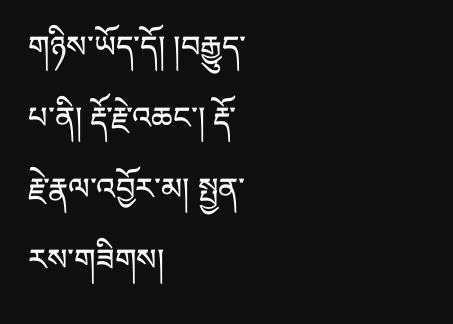གཉིས་ཡོད་དོ། །བརྒྱུད་པ་ནི། རྡོ་རྗེ་འཆང་། རྡོ་རྗེ་རྣལ་འབྱོར་མ། སྤྱན་རས་གཟིགས།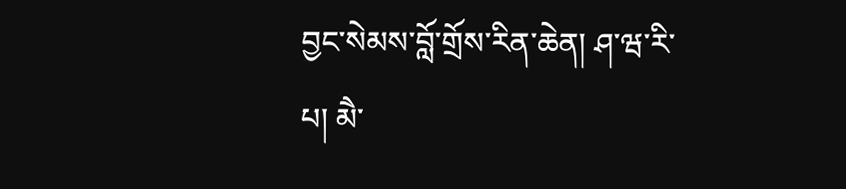བྱང་སེམས་བློ་གྲོས་རིན་ཆེན། ཤ་ཝ་རི་པ། མཻ་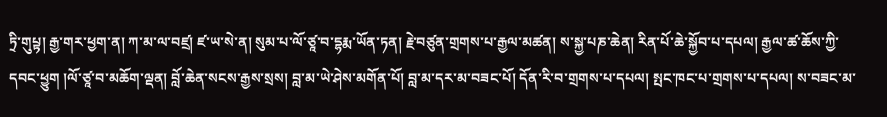ཏྲི་གུཔྟ། རྒྱ་གར་ཕྱག་ན། ཀ་མ་ལ་བཛྲ། ཛ་ཡ་སེ་ན། སུམ་པ་ལོ་ཙཱ་བ་དྷརྨ་ཡོན་ཏན། རྗེ་བཙུན་གྲགས་པ་རྒྱལ་མཚན། ས་སྐྱ་པཎ་ཆེན། རིན་པོ་ཆེ་སྐྱོབ་པ་དཔལ། རྒྱལ་ཚ་ཆོས་ཀྱི་དབང་ཕྱུག །ལོ་ཙཱ་བ་མཆོག་ལྡན། བློ་ཆེན་སངས་རྒྱས་སྲས། བླ་མ་ཡེ་ཤེས་མགོན་པོ། བླ་མ་དར་མ་བཟང་པོ། དོན་རི་བ་གྲགས་པ་དཔལ། སྤང་ཁང་པ་གྲགས་པ་དཔལ། ས་བཟང་མ་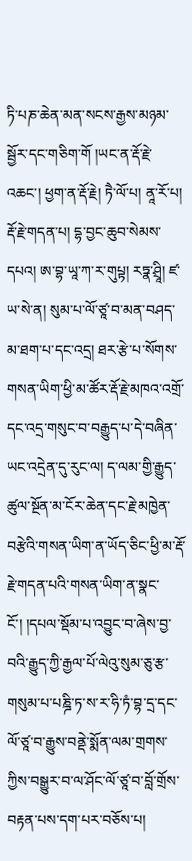ཏི་པཎ་ཆེན་མན་སངས་རྒྱས་མཉམ་སྦྱོར་དང་གཅིག་གོ །ཡང་ན་རྡོ་རྗེ་འཆང་། ཕྱག་ན་རྡོ་རྗེ། ཏཻ་ལོ་པ། ནཱ་རོ་པ། རྡོ་རྗེ་གདན་པ། དྷ་བྱང་ཆུབ་སེམས་དཔའ། ཨ་བྷ་ཡཱ་ཀ་ར་གུཔྟ། རཏྣ་ཤྲཱི། ཛ་ཡ་སེ་ན། སུམ་པ་ལོ་ཙཱ་བ་མན་བཤད་མ་ཐག་པ་དང་འདྲ། ཐར་རྩེ་པ་སོགས་གསན་ཡིག་ཕྱི་མ་ཚོར་རྡོ་རྗེ་མཁའ་འགྲོ་དང་འདྲ་གསུང་བ་བརྒྱུད་པ་དེ་བཞིན་ཡང་འདྲེན་དུ་རུང་ལ། ད་ལམ་གྱི་རྒྱུད་ཚུལ་སྔོན་མ་ངོར་ཆེན་དང་རྗེ་མཁྱེན་བརྩེའི་གསན་ཡིག་ན་ཡོད་ཅིང་ཕྱི་མ་རྡོ་རྗེ་གདན་པའི་གསན་ཡིག་ན་སྣང་ངོ་། །དཔལ་སྡོམ་པ་འབྱུང་བ་ཞེས་བྱ་བའི་རྒྱུད་ཀྱི་རྒྱལ་པོ་ལེའུ་སུམ་ཅུ་རྩ་གསུམ་པ་པཎྜི་ཏ་ས་ར་ཧི་ཏཾ་བྷ་དྲ་དང་ལོ་ཙཱ་བ་རྒྱུས་བནྡེ་སྨོན་ལམ་གྲགས་ཀྱིས་བསྒྱུར་བ་ལ་ཤོང་ལོ་ཙཱ་བ་བློ་གྲོས་བརྟན་པས་དག་པར་བཅོས་པ།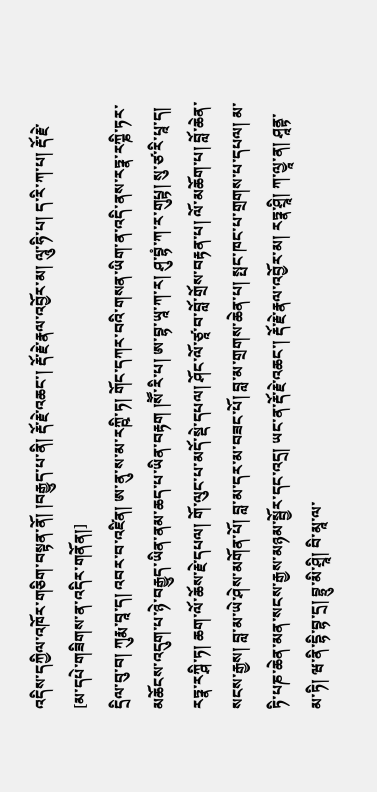འདིས་དཀྱིལ་འཁོར་གཅིག་བསྟན་ནོ། །བརྒྱུད་པ་ནི། རྡོ་རྗེ་འཆང་། རྡོ་རྗེ་རྣལ་འབྱོར་མ། ལཱུ་ཧི་པ། ད་རི་ཀ་པ། རྡོ་རྗེ་
[མ་དཔེ་གཟིགས་ན་འདིར་གནོན།]
དྲིལ་བུ་བ། ཀུརྨ་བཱ་ད། འབར་བ་འཛིན། ཨ་ནུ་ས་མ་རཀྵི་ཏ། གོང་དཀར་བའི་གསན་ཡིག་ན་འདི་ནས་རཏྣ་རཀྞི་ཏར་མཆོངས་འདུག་པ་ཉེ་བརྒྱུད་ཡིན་ནམ་ཆད་པ་ཡིན་བརྟག །སཽ་རི་པ། ཨ་བྷ་ཡཱ་ཀ་ར། ཤུ་བྷཾ་ཀ་ར་གུཔྟ། སུ་ཙ་རི་པཱ་ད། རཏྣ་རཀྴི་ཏ། ཆག་ལོ་ཆོས་རྗེ་དཔལ། གོ་ལུང་པ་མདོ་སྡེ་དཔལ། ཤོང་ལོ་ཙཱ་བ་བློ་གྲོས་བརྟན་པ། ལོ་མཆོག་པ། བློ་ཆེན་སངས་རྒྱས། བླ་མ་ཡེ་ཤེས་མགོན་པོ། བླ་མ་དར་མ་བཟང་པོ། བླ་མ་གྲགས་ཆེན་པ། སྤང་ཁང་པ་གྲགས་པ་དཔལ། མ་ཏི་པཎ་ཆེན་མན་སངས་རྒྱས་མཉམ་སྦྱོར་དང་འདྲ། ཡང་ན་རྡོ་རྗེ་འཆང་། རྡོ་རྗེ་རྣལ་འབྱོར་མ། རཏྣ་ཤྲཱི། ཀ་ལྱཱ་ན། ཤཱནྟ་མ་ཏི། ཝ་ནི་དྷི་བྷ་དྲ། བྷྲུ་མི་ཤྲཱི། བི་མཱ་ལ་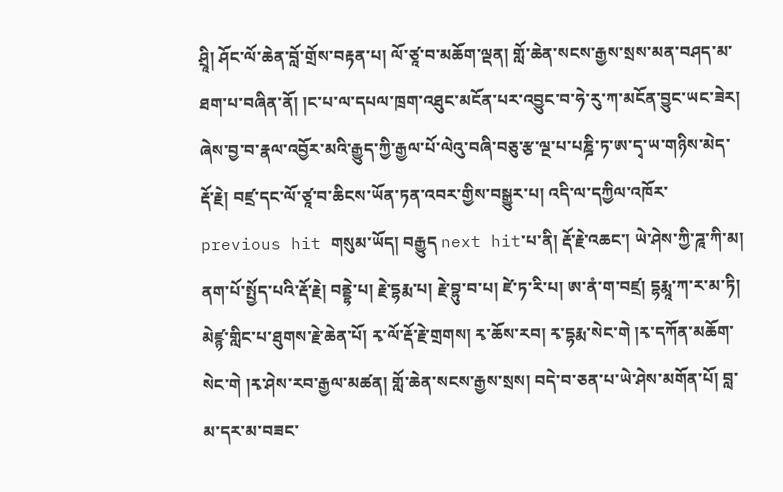ཤྲཱི། ཤོང་ལོ་ཆེན་བློ་གྲོས་བརྟན་པ། ལོ་ཙཱ་བ་མཆོག་ལྡན། གློ་ཆེན་སངས་རྒྱས་སྲས་མན་བཤད་མ་ཐག་པ་བཞིན་ནོ། །ང་པ་ལ་དཔལ་ཁྲག་འཐུང་མངོན་པར་འབྱུང་བ་ཧེ་རུ་ཀ་མངོན་བྱུང་ཡང་ཟེར། ཞེས་བྱ་བ་རྣལ་འབྱོར་མའི་རྒྱུད་ཀྱི་རྒྱལ་པོ་ལེའུ་བཞི་བཅུ་རྩ་ལྔ་པ་པཎྜི་ཏ་ཨ་དྭ་ཡ་གཉིས་མེད་རྡོ་རྗེ། བཛྲ་དང་ལོ་ཙཱ་བ་ཆིངས་ཡོན་ཏན་འབར་གྱིས་བསྒྱུར་པ། འདི་ལ་དཀྱིལ་འཁོར་previous hit གསུམ་ཡོད། བརྒྱུད next hit་པ་ནི། རྡོ་རྗེ་འཆང་། ཡེ་ཤེས་ཀྱི་ཌཱ་ཀི་མ། ནག་པོ་སྤྱོད་པའི་རྡོ་རྗེ། བནྡྷེ་པ། རྗེ་དྷརྨ་པ། རྗེ་བྷུ་བ་པ། ཛེ་ཏ་རི་པ། ཨ་ནཾ་ག་བཛྲ། དྷརྨཱ་ཀ་ར་མ་ཏི། མེཛྙ་གླིང་པ་ཐུགས་རྗེ་ཆེན་པོ། རྭ་ལོ་རྡོ་རྗེ་གྲགས། རྭ་ཆོས་རབ། རྭ་དྷརྨ་སེང་གེ །རྭ་དཀོན་མཆོག་སེང་གེ །རྭ་ཤེས་རབ་རྒྱལ་མཚན། གློ་ཆེན་སངས་རྒྱས་སྲས། བདེ་བ་ཅན་པ་ཡེ་ཤེས་མགོན་པོ། བླ་མ་དར་མ་བཟང་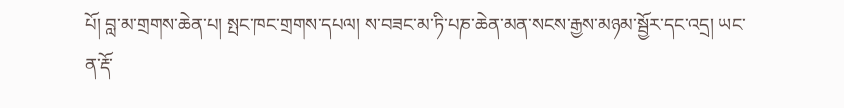པོ། བླ་མ་གྲགས་ཆེན་པ། སྤང་ཁང་གྲགས་དཔལ། ས་བཟང་མ་ཏི་པཎ་ཆེན་མན་སངས་རྒྱས་མཉམ་སྦྱོར་དང་འདྲ། ཡང་ན་རྡོ་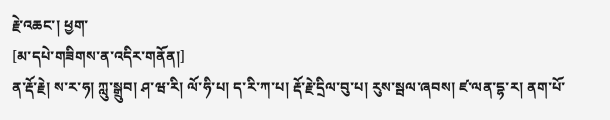རྗེ་འཆང་། ཕྱག་
[མ་དཔེ་གཟིགས་ན་འདིར་གནོན།]
ན་རྡོ་རྗེ། ས་ར་ཧ། ཀླུ་སྒྲུབ། ཤ་ཝ་རི། ལོ་ཧི་པ། ད་རི་ཀ་པ། རྡོ་རྗེ་དྲིལ་བུ་པ། རུས་སྦལ་ཞབས། ཛ་ལན་དྷ་ར། ནག་པོ་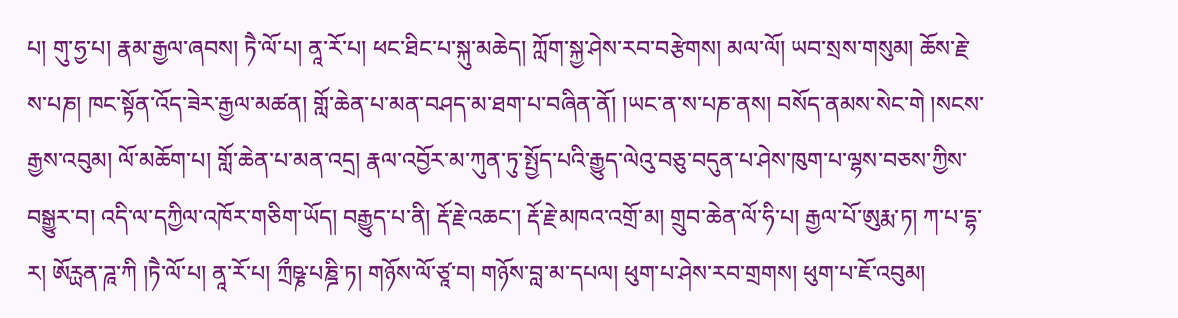པ། གུ་ཧྱ་པ། རྣམ་རྒྱལ་ཞབས། ཏཻ་ལོ་པ། ནཱ་རོ་པ། ཕང་ཐིང་པ་སྐུ་མཆེད། ཀློག་སྐྱ་ཤེས་རབ་བརྩེགས། མལ་ལོ། ཡབ་སྲས་གསུམ། ཆོས་རྗེ་ས་པཎ། ཁང་སྟོན་འོད་ཟེར་རྒྱལ་མཚན། གློ་ཆེན་པ་མན་བཤད་མ་ཐག་པ་བཞིན་ནོ། །ཡང་ན་ས་པཎ་ནས། བསོད་ནམས་སེང་གེ །སངས་རྒྱས་འབུམ། ལོ་མཆོག་པ། གློ་ཆེན་པ་མན་འདྲ། རྣལ་འབྱོར་མ་ཀུན་ཏུ་སྤྱོད་པའི་རྒྱུད་ལེའུ་བཅུ་བདུན་པ་ཤེས་ཁུག་པ་ལྷས་བཅས་ཀྱིས་བསྒྱུར་བ། འདི་ལ་དཀྱིལ་འཁོར་གཅིག་ཡོད། བརྒྱུད་པ་ནི། རྡོ་རྗེ་འཆང་། རྡོ་རྗེ་མཁའ་འགྲོ་མ། གྲུབ་ཆེན་ལོ་ཧི་པ། རྒྱལ་པོ་ཨུརྨ་ཏ། ཀ་པ་དྷ་ར། ཨོཪྻན་ཌཱ་ཀི །ཏཻ་ལོ་པ། ནཱ་རོ་པ། ཀྲྀཥྞ་པཎྜི་ཏ། གཉོས་ལོ་ཙཱ་བ། གཉོས་བླ་མ་དཔལ། ཕུག་པ་ཤེས་རབ་གྲགས། ཕུག་པ་ཇོ་འབུམ།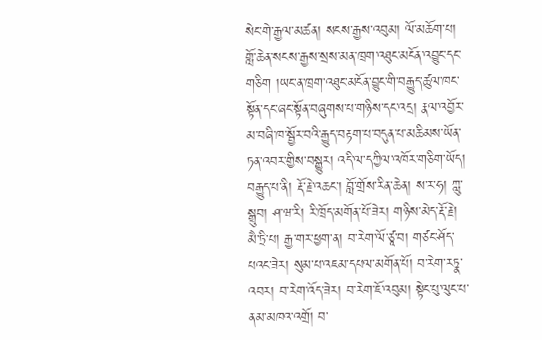སེང་གེ་རྒྱལ་མཚན། སངས་རྒྱས་འབུམ། ལོ་མཆོག་པ། གློ་ཆེན་སངས་རྒྱས་སྲས་མན་ཁྲག་འཐུང་མངོན་འབྱུང་དང་གཅིག །ཡང་ན་ཁྲག་འཐུང་མངོན་བྱུང་གི་བརྒྱུད་ཚུལ་ཁང་སྟོན་དང་ཞང་སྟོན་བཞུགས་པ་གཉིས་དང་འདྲ། རྣལ་འབྱོར་མ་བཞི་ཁ་སྦྱོར་བའི་རྒྱུད་བརྟག་པ་བདུན་པ་མཆིམས་ཡོན་ཏན་འབར་གྱིས་བསྒྱུར། འདི་ལ་དཀྱིལ་འཁོར་གཅིག་ཡོད། བརྒྱུད་པ་ནི། རྡོ་རྗེ་འཆང་། བློ་གྲོས་རིན་ཆེན། ས་ར་ཧ། ཀླུ་སྒྲུབ། ཤ་ཝ་རི། རི་ཁྲོད་མགོན་པོ་ཟེར། གཉིས་མེད་རྡོ་རྗེ། མཻ་ཏྲི་པ། རྒྱ་གར་ཕྱག་ན། བ་རེག་ལོ་ཙཱ་བ། གཙང་ཤོད་པའང་ཟེར། སུམ་པ་འཇམ་དཔལ་མགོན་པོ། བ་རེག་རཏྣ་འབར། བ་རེག་འོད་ཟེར། བ་རེག་ཇོ་འབུམ། སྟེང་པུ་ལུང་པ་ནམ་མཁའ་འགྲོ། བ་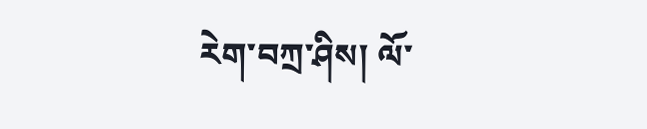རེག་བཀྲ་ཤིས། ལོ་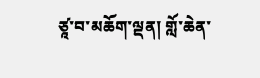ཙཱ་བ་མཆོག་ལྡན། གློ་ཆེན་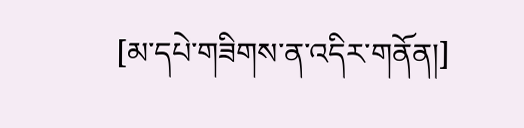[མ་དཔེ་གཟིགས་ན་འདིར་གནོན།]